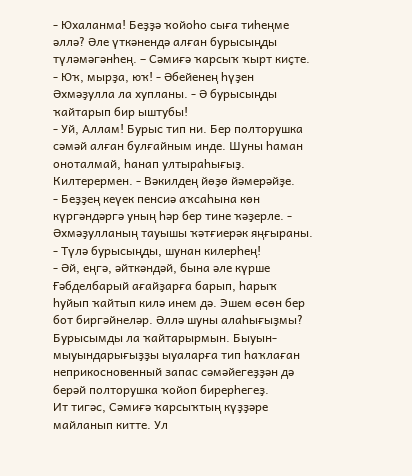- Юхаланма! Беҙҙә ҡойоһо сыға тиһеңме әллә? Әле үткәнендә алған бурысыңды түләмәгәнһең. – Сәмиғә ҡарсыҡ ҡырт киҫте.
- Юҡ, мырҙа, юҡ! - Әбейенең һүҙен Әхмәҙулла ла хупланы. - Ә бурысыңды ҡайтарып бир ыштубы!
- Уй, Аллам! Бурыс тип ни. Бер полторушка сәмәй алған булғайным инде. Шуны һаман оноталмай, һанап ултыраһығыҙ. Килтерермен. - Вәкилдең йөҙө йәмерәйҙе.
- Беҙҙең кеүек пенсиә аҡсаһына көн күргәндәргә уның һәр бер тине ҡәҙерле. - Әхмәҙулланың тауышы ҡәтғиерәк яңғыраны. - Түлә бурысыңды, шунан килерһең!
- Әй, еңгә, әйткәндәй, бына әле күрше Ғәбделбарый ағайҙарға барып, һарыҡ һуйып ҡайтып килә инем дә. Эшем өсөн бер бот биргәйнеләр. Әллә шуны алаһығыҙмы? Бурысымды ла ҡайтарырмын. Быуын-мыуындарығыҙҙы ыуаларға тип һаҡлаған неприкосновенный запас сәмәйегеҙҙән дә берәй полторушка ҡойоп бирерһегеҙ.
Ит тигәс, Сәмиғә ҡарсыҡтың күҙҙәре майланып китте. Ул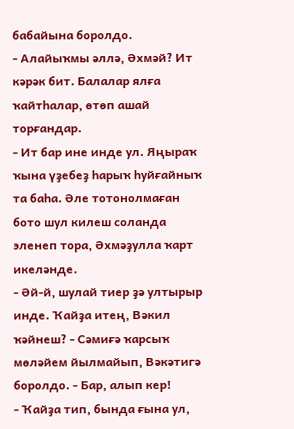бабайына боролдо.
- Алайыҡмы әллә, Әхмәй? Ит кәрәк бит. Балалар ялға ҡайтһалар, өтөп ашай торғандар.
- Ит бар ине инде ул. Яңыраҡ ҡына үҙебеҙ һарыҡ һуйғайныҡ та баһа. Әле тотонолмаған бото шул килеш соланда эленеп тора, Әхмәҙулла ҡарт икеләнде.
- Әй-й, шулай тиер ҙә ултырыр инде. Ҡайҙа итең, Вәкил ҡәйнеш? - Сәмиғә ҡарсыҡ мөләйем йылмайып, Вәкәтигә боролдо. - Бар, алып кер!
- Ҡайҙа тип, бында ғына ул,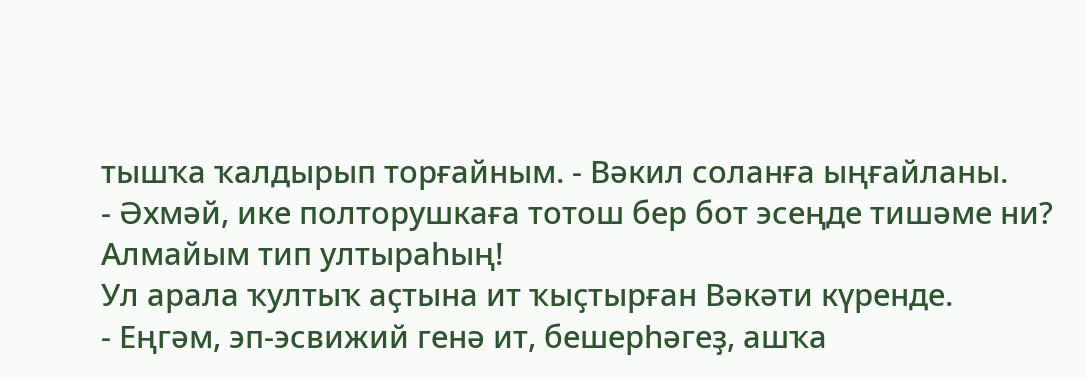тышҡа ҡалдырып торғайным. - Вәкил соланға ыңғайланы.
- Әхмәй, ике полторушкаға тотош бер бот эсеңде тишәме ни? Алмайым тип ултыраһың!
Ул арала ҡултыҡ аҫтына ит ҡыҫтырған Вәкәти күренде.
- Еңгәм, эп-эсвижий генә ит, бешерһәгеҙ, ашҡа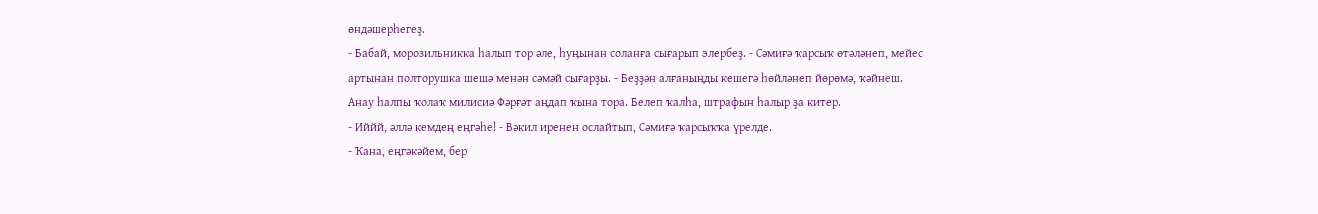өндәшерһегеҙ.
- Бабай, морозильникка һалып тор әле, һуңынан соланға сығарып элербеҙ. - Сәмиғә ҡарсыҡ өтәләнеп, мейес артынан полторушка шешә менән сәмәй сығарҙы. - Беҙҙән алғаныңды кешегә һөйләнеп йөрөмә, ҡәйнеш. Анау һалпы ҡолаҡ милисиә Фәрғәт аңдап ҡына тора. Белеп ҡалһа, штрафын һалыр ҙа китер.
- Иййй, әллә кемдең еңгәһе! - Вәкил иренен ослайтып, Сәмиғә ҡарсыҡҡа үрелде.
- Ҡана, еңгәкәйем, бер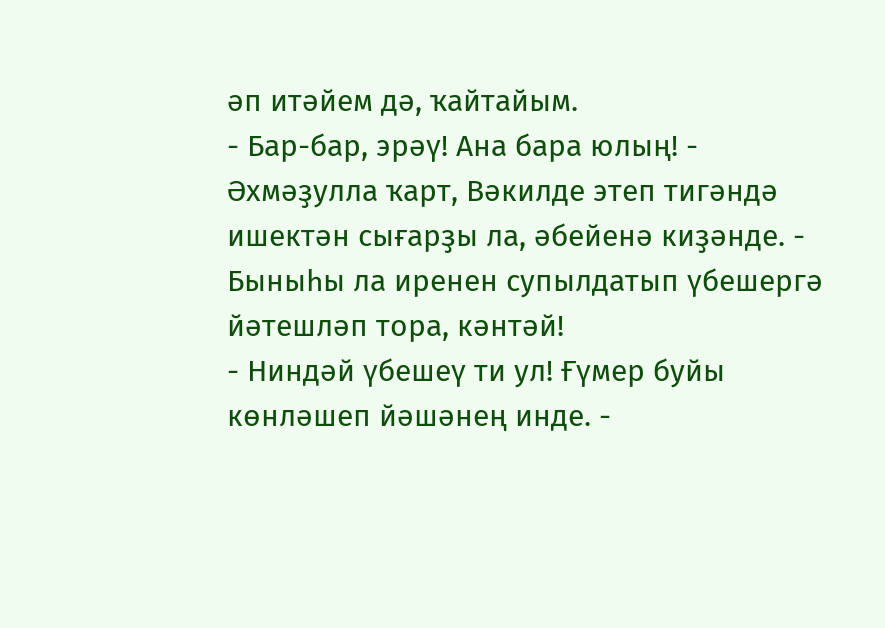әп итәйем дә, ҡайтайым.
- Бар-бар, эрәү! Ана бара юлың! - Әхмәҙулла ҡарт, Вәкилде этеп тигәндә ишектән сығарҙы ла, әбейенә киҙәнде. - Быныһы ла иренен супылдатып үбешергә йәтешләп тора, кәнтәй!
- Ниндәй үбешеү ти ул! Ғүмер буйы көнләшеп йәшәнең инде. -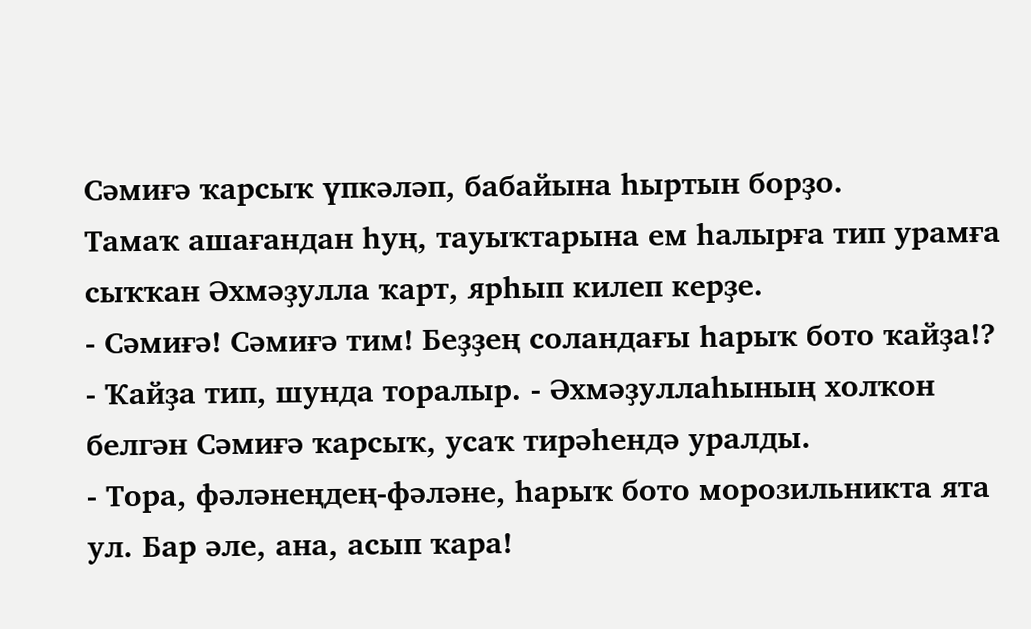Сәмиғә ҡарсыҡ үпкәләп, бабайына һыртын борҙо.
Тамаҡ ашағандан һуң, тауыҡтарына ем һалырға тип урамға сыҡҡан Әхмәҙулла ҡарт, ярһып килеп керҙе.
- Сәмиғә! Сәмиғә тим! Беҙҙең соландағы һарыҡ бото ҡайҙа!?
- Ҡайҙа тип, шунда торалыр. - Әхмәҙуллаһының холҡон белгән Сәмиғә ҡарсыҡ, усаҡ тирәһендә уралды.
- Тора, фәләнеңдең-фәләне, һарыҡ бото морозильникта ята ул. Бар әле, ана, асып ҡара!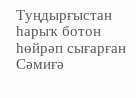Туңдырғыстан һарыҡ ботон һөйрәп сығарған Сәмиғә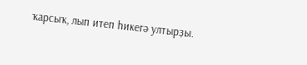ҡарсыҡ, лып итеп һикегә ултырҙы.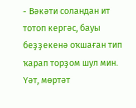- Вәкәти соландан ит тотоп кергәс, бауы беҙҙекенә оҡшаған тип ҡарап торҙом шул мин. Үәт, мөртәт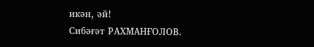икән, әй!
Сибәғәт РАХМАНҒОЛОВ.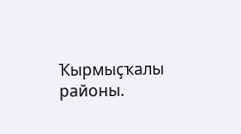Ҡырмыҫҡалы районы.